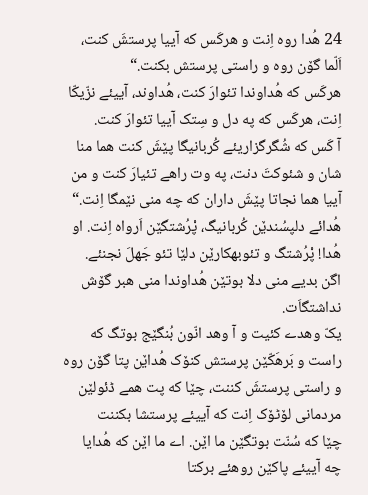24 هُدا روه اِنت و هرکَس که آییا پرستشَ کنت، اَلّما گۆن روه و راستی پرستش بکنت.“
هرکَس که هُداوندا تئوارَ کنت، هُداوند، آییئے نزّیکّا اِنت، هرکَس که په دل و سِتک آییا تئوارَ کنت.
آ کَس که شُگرگزاریئے کُربانیگا پێشَ کنت هما منا شان و شئوکتَ دنت، په وت راهے تئیارَ کنت و من آییا هما نجاتا پێشَ داران که چه منی نێمگا اِنت.“
هُدائے دلپسُندێن کُربانیگ، پْرُشتگێن اَرواه اِنت. او هُدا! پْرُشتگ و تئوبهکارێن دلێا تئو جَهلَ نجنئے.
اگن بدیے منی دلا بوتێن هُداوندا منی هبر گۆش نداشتگاَت.
یکّ وهدے کئیت و آ وهد انّون بُنگێج بوتگ که راست و بَرهَکّێن پرستش کنۆک هُداێن پتا گۆن روه و راستی پرستشَ کننت، چێا که پت همے ڈئولێن مردمانی لۆٹۆک اِنت که آییئے پرستشا بکننت
چێا که سُنّت بوتگێن ما اێن. اے ما اێن که هُدایا چه آییئے پاکێن روهئے برکتا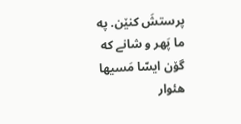پرستشَ کنێن. په ما پَهر و شانے که گۆن ایسّا مَسیها هئوار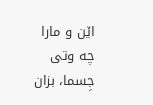اێن و مارا چه وتی جِسما، بزان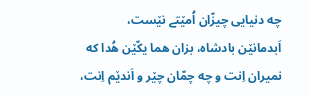چه دنیایی چیزّان اُمێتے نێست،
اَبدمانێن بادشاه، بزان هما یکّێن هُدا که نمیران اِنت و چه چمّان چێر و اَندێم اِنت،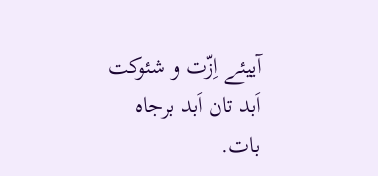آییئے اِزّت و شئوکت اَبد تان اَبد برجاه بات.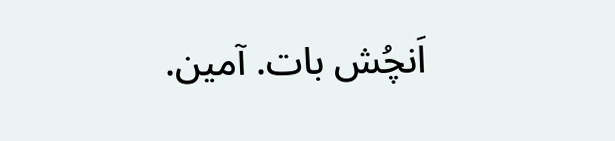اَنچُش بات. آمین.